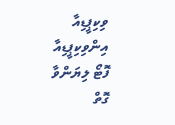ވިކިޕީޑިއާ އިންވިކިޕީޑިއާ
ފޮޓޯ ލިޔަންވާ ގޮތް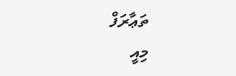ތަޢާރަފް
މިއީ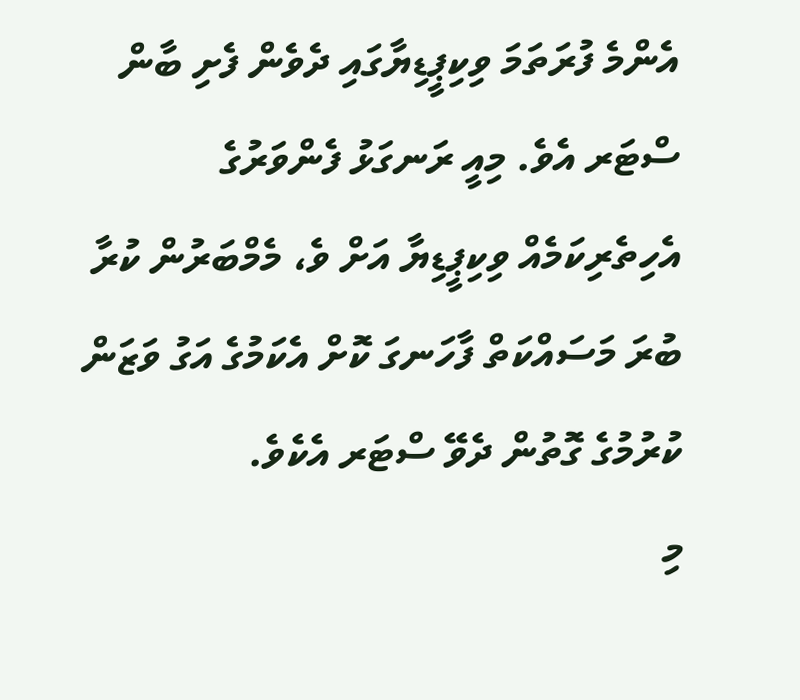އެންމެ ފުރަތަމަ ވިކިޕީޑިޔާގައި ދެވެން ފެށި ބާން ސްޓަރ އެވެ. މިއީ ރަނގަޅު ފެންވަރުގެ އެހިތެރިކަމެއް ވިކިޕީޑިޔާ އަށް ވެ، މެމްބަރުން ކުރާ ބުރަ މަސައްކަތް ފާހަނގަ ކޮށް އެކަމުގެ އަގު ވަޒަން ކުރުމުގެ ގޮތުން ދެވޭ ސްޓަރ އެކެވެ.
މި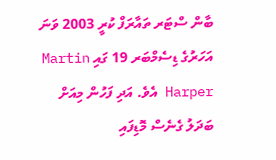ބާން ސްޓަރ ތައާރަފް ކުރީ 2003 ވަނަ އަހަރުގެ ޑިސެމްބަރ 19 ގައި Martin Harper އެވެ. އަދި ފަހުން މިއަށް ބަދަލު ގެނެސް މޮޑިފައި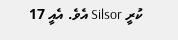ކުރީ Silsor އެވެ. އެއީ 17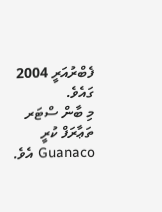ފެބްރުއަރީ 2004 ގައެވެ.
މި ބާން ސްޓަރ ތަޢާރަފް ކުރީ Guanaco އެވެ.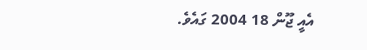އެއީ ޖޫން 18 2004 ގައެވެ.